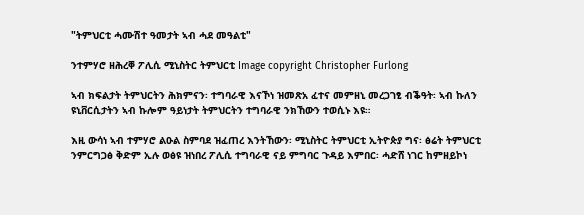"ትምህርቲ ሓሙሽተ ዓመታት ኣብ ሓደ መዓልቲ"

ንተምሃሮ ዘሕረቐ ፖሊሲ ሚኒስትር ትምህርቲ Image copyright Christopher Furlong

ኣብ ክፍልታት ትምህርትን ሕክምናን፡ ተግባራዊ እናኾነ ዝመጽአ ፈተና መምዘኒ መረጋገፂ ብቕዓት፡ ኣብ ኩለን ዩኒቨርሲታትን ኣብ ኩሎም ዓይነታት ትምህርትን ተግባራዊ ንክኸውን ተወሲኑ እዩ።

እዚ ውሳነ ኣብ ተምሃሮ ልዑል ስምባደ ዝፈጠረ እንትኸውን፡ ሚኒስትር ትምህርቲ ኢትዮጵያ ግና፡ ፅሬት ትምህርቲ ንምርግጋፅ ቅድም ኢሉ ወፅዩ ዝነበረ ፖሊሲ ተግባራዊ ናይ ምግባር ጉዳይ እምበር፡ ሓድሸ ነገር ከምዘይኮነ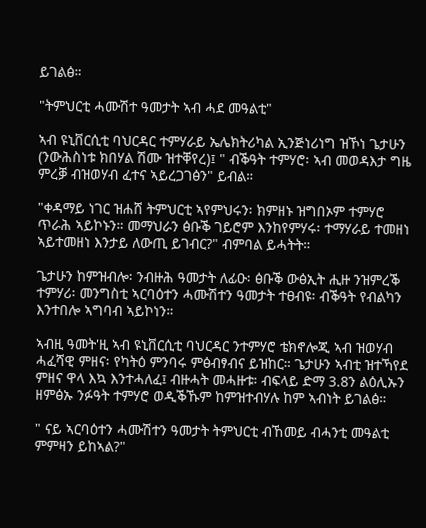ይገልፅ።

"ትምህርቲ ሓሙሽተ ዓመታት ኣብ ሓደ መዓልቲ"

ኣብ ዩኒቨርሲቲ ባህርዳር ተምሃራይ ኤሌክትሪካል ኢንጅነሪነግ ዝኾነ ጌታሁን (ንውሕስነቱ ክበሃል ሽሙ ዝተቐየረ)፤ " ብቕዓት ተምሃሮ፡ ኣብ መወዳእታ ግዜ ምረቓ ብዝወሃብ ፈተና ኣይረጋገፅን" ይብል።

"ቀዳማይ ነገር ዝሐሸ ትምህርቲ ኣየምህሩን፡ ክምዘኑ ዝግበኦም ተምሃሮ ጥራሕ ኣይኮኑን። መማህራን ፅቡቕ ገይሮም እንከየምሃሩ፡ ተማሃራይ ተመዘነ ኣይተመዘነ እንታይ ለውጢ ይገብር?" ብምባል ይሓትት።

ጌታሁን ከምዝብሎ፡ ንብዙሕ ዓመታት ለፊዑ፡ ፅቡቕ ውፅኢት ሒዙ ንዝምረቕ ተምሃሪ፡ መንግስቲ ኣርባዕተን ሓሙሽተን ዓመታት ተፀብዩ፡ ብቕዓት የብልካን እንተበሎ ኣግባብ ኣይኮነን።

ኣብዚ ዓመት'ዚ ኣብ ዩኒቨርሲቲ ባህርዳር ንተምሃሮ ቴክኖሎጂ ኣብ ዝወሃብ ሓፈሻዊ ምዘና፡ የካትዕ ምንባሩ ምፅብፃብና ይዝከር። ጌታሁን ኣብቲ ዝተኻየደ ምዘና ዋላ እኳ እንተሓለፈ፤ ብዙሓት መሓዙቱ፡ ብፍላይ ድማ 3.8ን ልዕሊኡን ዘምፅኡ ንፉዓት ተምሃሮ ወዲቕኹም ከምዝተብሃሉ ከም ኣብነት ይገልፅ።

" ናይ ኣርባዕተን ሓሙሽተን ዓመታት ትምህርቲ ብኸመይ ብሓንቲ መዓልቲ ምምዛን ይከኣል?"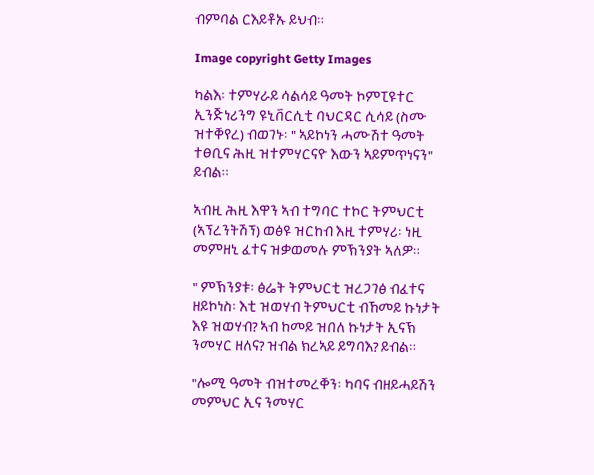ብምባል ርእይቶኡ ይህብ።

Image copyright Getty Images

ካልእ፡ ተምሃራይ ሳልሳይ ዓመት ኮምፒዩተር ኢንጅነሪንግ ዩኒቨርሲቲ ባህርዳር ሲሳይ (ስሙ ዝተቐየረ) ብወገኑ፡ " ኣይኮነን ሓሙሽተ ዓመት ተፀቢና ሕዚ ዝተምሃርናዮ እውን ኣይምጥነናን" ይብል።

ኣብዚ ሕዚ እዋን ኣብ ተግባር ተኮር ትምህርቲ (ኣፕረንትሽፕ) ወፅዩ ዝርከብ እዚ ተምሃሪ፡ ነዚ መምዘኒ ፈተና ዝቃወመሉ ምኽንያት ኣለዎ።

" ምኽንያቱ፡ ፅሬት ትምህርቲ ዝረጋገፅ ብፈተና ዘይኮነስ፡ እቲ ዝወሃብ ትምህርቲ ብኸመይ ኩነታት እዩ ዝወሃብ? ኣብ ከመይ ዝበለ ኩነታት ኢናኽ ንመሃር ዘለና? ዝብል ክረኣይ ይግባእ? ይብል።

"ሎሚ ዓመት ብዝተመረቐን፡ ካባና ብዘይሓይሽን መምህር ኢና ንመሃር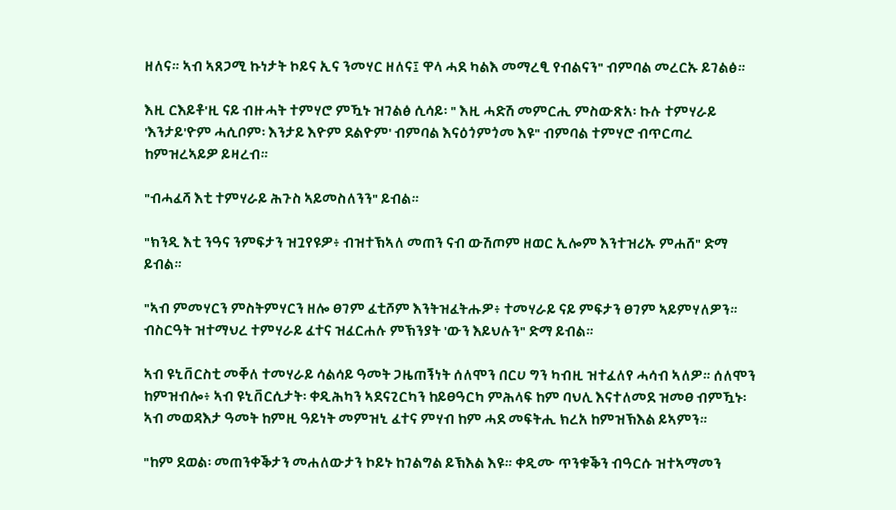ዘለና። ኣብ ኣጸጋሚ ኩነታት ኮይና ኢና ንመሃር ዘለና፤ ዋላ ሓደ ካልእ መማረፂ የብልናን" ብምባል መረርኡ ይገልፅ።

እዚ ርእይቶ'ዚ ናይ ብዙሓት ተምሃሮ ምዃኑ ዝገልፅ ሲሳይ፡ " እዚ ሓድሽ መምርሒ ምስውጽአ፡ ኩሉ ተምሃራይ 'እንታይ'ዮም ሓሲቦም፡ እንታይ እዮም ደልዮም' ብምባል እናዕጎምጎመ እዩ" ብምባል ተምሃሮ ብጥርጣረ ከምዝረኣይዎ ይዛረብ።

"ብሓፈሻ እቲ ተምሃራይ ሕጉስ ኣይመስለንን" ይብል።

"ክንዲ እቲ ንዓና ንምፍታን ዝጓየዩዎ፥ ብዝተኽኣለ መጠን ናብ ውሽጦም ዘወር ኢሎም እንተዝሪኡ ምሐሸ" ድማ ይብል።

"ኣብ ምመሃርን ምስትምሃርን ዘሎ ፀገም ፈቲሾም እንትዝፈትሑዎ፥ ተመሃራይ ናይ ምፍታን ፀገም ኣይምሃለዎን። ብስርዓት ዝተማህረ ተምሃራይ ፈተና ዝፈርሐሉ ምኽንያት 'ውን እይህሉን" ድማ ይብል።

ኣብ ዩኒቨርስቲ መቐለ ተመሃራይ ሳልሳይ ዓመት ጋዜጠኝነት ሰለሞን በርሀ ግን ካብዚ ዝተፈለየ ሓሳብ ኣለዎ። ሰለሞን ከምዝብሎ፥ ኣብ ዩኒቨርሲታት፡ ቀዲሕካን ኣደናጊርካን ከይፀዓርካ ምሕላፍ ከም ባህሊ እናተለመደ ዝመፀ ብምዃኑ፡ ኣብ መወዳእታ ዓመት ከምዚ ዓይነት መምዝኒ ፈተና ምሃብ ከም ሓደ መፍትሒ ክረአ ከምዝኽእል ይኣምን።

"ከም ደወል፡ መጠንቀቕታን መሐለውታን ኮይኑ ከገልግል ይኽእል እዩ። ቀዲሙ ጥንቁቕን ብዓርሱ ዝተኣማመን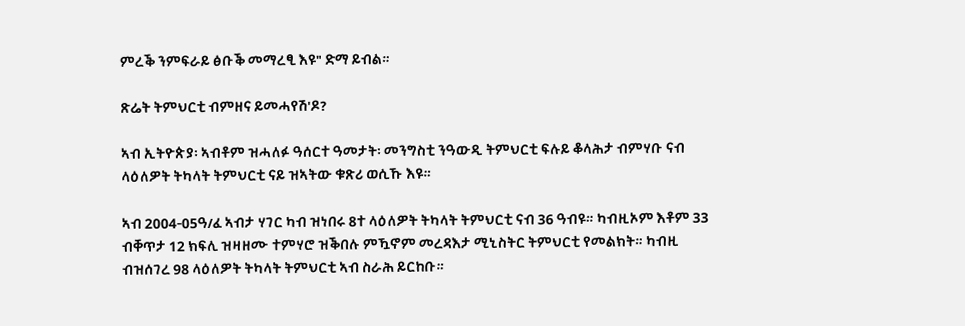ምረቕ ንምፍራይ ፅቡቕ መማረፂ እዩ" ድማ ይብል።

ጽሬት ትምህርቲ ብምዘና ይመሓየሽ'ዶ?

ኣብ ኢትዮጵያ፡ ኣብቶም ዝሓለፉ ዓሰርተ ዓመታት፡ መንግስቲ ንዓውዲ ትምህርቲ ፍሉይ ቆላሕታ ብምሃቡ ናብ ላዕለዎት ትካላት ትምህርቲ ናይ ዝኣትው ቁጽሪ ወሲኹ እዩ።

ኣብ 2004-05ዓ/ፈ ኣብታ ሃገር ካብ ዝነበሩ 8ተ ላዕለዎት ትካላት ትምህርቲ ናብ 36 ዓብዩ። ካብዚኦም እቶም 33 ብቐጥታ 12 ክፍሊ ዝዛዘሙ ተምሃሮ ዝቕበሉ ምዃኖም መረዳእታ ሚኒስትር ትምህርቲ የመልክት። ካብዚ ብዝሰገረ 98 ላዕለዎት ትካላት ትምህርቲ ኣብ ስራሕ ይርከቡ።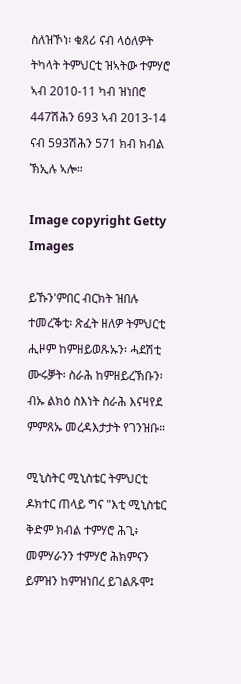ስለዝኾነ፡ ቁጸሪ ናብ ላዕለዎት ትካላት ትምህርቲ ዝኣትው ተምሃሮ ኣብ 2010-11 ካብ ዝነበሮ 447ሽሕን 693 ኣብ 2013-14 ናብ 593ሽሕን 571 ክብ ክብል ኽኢሉ ኣሎ።

Image copyright Getty Images

ይኹን'ምበር ብርክት ዝበሉ ተመረቕቲ፡ ጽፈት ዘለዎ ትምህርቲ ሒዞም ከምዘይወጹኡን፡ ሓደሽቲ ሙሩቓት፡ ስራሕ ከምዘይረኽቡን፡ ብኡ ልክዕ ስእነት ስራሕ እናዛየደ ምምጸኡ መረዳእታታት የገንዝቡ።

ሚኒስትር ሚኒስቴር ትምህርቲ ዶክተር ጠላይ ግና "እቲ ሚኒስቴር ቅድም ክብል ተምሃሮ ሕጊ፥ መምሃራንን ተምሃሮ ሕክምናን ይምዝን ከምዝነበረ ይገልጹሞ፤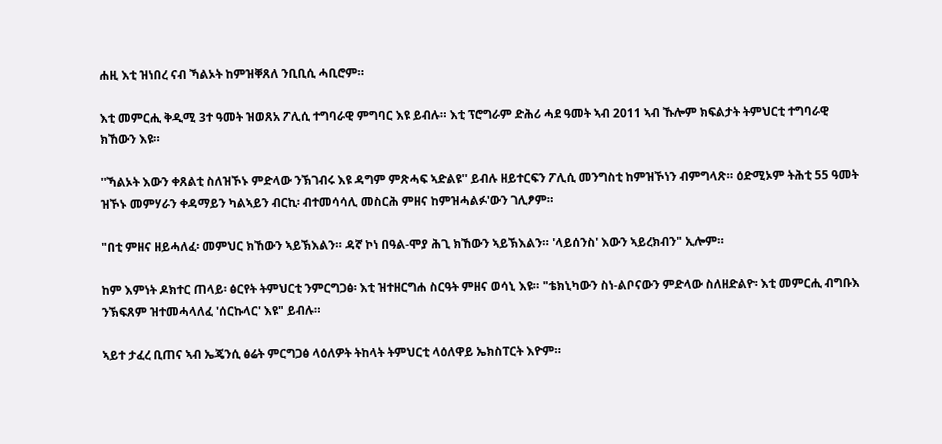ሐዚ እቲ ዝነበረ ናብ ኻልኦት ከምዝቐጸለ ንቢቢሲ ሓቢሮም።

እቲ መምርሒ ቅዲሚ 3ተ ዓመት ዝወጸአ ፖሊሲ ተግባራዊ ምግባር እዩ ይብሉ። እቲ ፕሮግራም ድሕሪ ሓደ ዓመት ኣብ 2011 ኣብ ኹሎም ክፍልታት ትምህርቲ ተግባራዊ ክኸውን እዩ።

''ኻልኦት እውን ቀጸልቲ ስለዝኾኑ ምድላው ንኽገብሩ እዩ ዳግም ምጽሓፍ ኣድልዩ'' ይብሉ ዘይተርፍን ፖሊሲ መንግስቲ ከምዝኾነን ብምግላጽ። ዕድሚኦም ትሕቲ 55 ዓመት ዝኾኑ መምሃራን ቀዳማይን ካልኣይን ብርኪ፡ ብተመሳሳሊ መስርሕ ምዘና ከምዝሓልፉ'ውን ገሊፆም።

"በቲ ምዘና ዘይሓለፈ፡ መምህር ክኸውን ኣይኽእልን። ዳኛ ኮነ በዓል-ሞያ ሕጊ ክኸውን ኣይኽእልን። 'ላይሰንስ' እውን ኣይረክብን" ኢሎም።

ከም እምነት ዶክተር ጠላይ፡ ፅርየት ትምህርቲ ንምርግጋፅ፡ እቲ ዝተዘርግሐ ስርዓት ምዘና ወሳኒ እዩ። "ቴክኒካውን ስነ-ልቦናውን ምድላው ስለዘድልዮ፡ እቲ መምርሒ ብግቡእ ንኽፍጸም ዝተመሓላለፈ 'ሰርኩላር' እዩ" ይብሉ።

ኣይተ ታፈረ ቢጠና ኣብ ኤጄንሲ ፅሬት ምርግጋፅ ላዕለዎት ትከላት ትምህርቲ ላዕለዋይ ኤክስፐርት እዮም።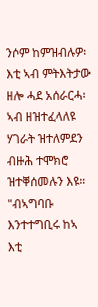ንሶም ከምዝብሉዎ፡ እቲ ኣብ ምትእትታው ዘሎ ሓደ አሰራርሓ፡ ኣብ ዘዝተፈላለዩ ሃገራት ዝተለምደን ብዙሕ ተሞክሮ ዝተቐሰመሉን እዩ። "ብኣግባቡ እንተተግቢሩ ከኣ እቲ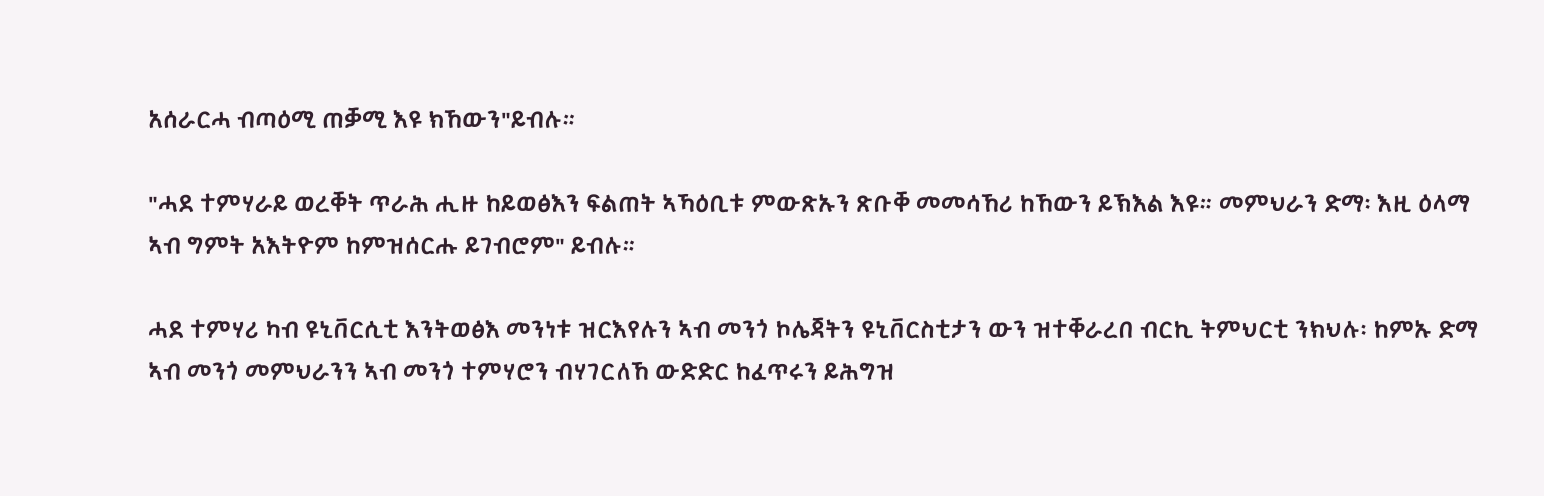አሰራርሓ ብጣዕሚ ጠቓሚ እዩ ክኸውን"ይብሉ።

"ሓደ ተምሃራይ ወረቐት ጥራሕ ሒዙ ከይወፅእን ፍልጠት ኣኻዕቢቱ ምውጽኡን ጽቡቐ መመሳኸሪ ከኸውን ይኽእል እዩ። መምህራን ድማ፡ እዚ ዕላማ ኣብ ግምት አእትዮም ከምዝሰርሑ ይገብሮም" ይብሉ።

ሓደ ተምሃሪ ካብ ዩኒቨርሲቲ እንትወፅእ መንነቱ ዝርእየሉን ኣብ መንጎ ኮሌጃትን ዩኒቨርስቲታን ውን ዝተቐራረበ ብርኪ ትምህርቲ ንክህሉ፡ ከምኡ ድማ ኣብ መንጎ መምህራንን ኣብ መንጎ ተምሃሮን ብሃገርለኸ ውድድር ከፈጥሩን ይሕግዝ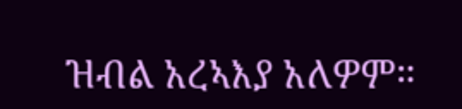ዝብል አረኣእያ አለዎም።